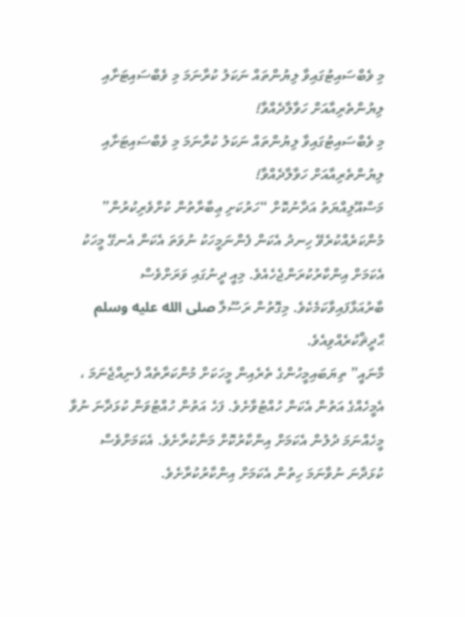މި ވެބްސައިޓުގައިވާ ލިޔުންތައް ނަކަލު ކުރާނަމަ މި ވެބްސައިޓަށާއި ލިޔުންތެރިއާއަށް ހަވާލާދެއްވާ!
މި ވެބްސައިޓުގައިވާ ލިޔުންތައް ނަކަލު ކުރާނަމަ މި ވެބްސައިޓަށާއި ލިޔުންތެރިއާއަށް ހަވާލާދެއްވާ!
މަސްއޫލިއްޔަތު އަދާނުކޮށް “ހަރުކަށި ޢިބާރާތުން ކުށްވެރިކުރުން”
މުންކަރެއްކުރެވޭ ހިނދު އެކަން ފެންނަމީހަކު ނުވަތަ އެކަން އެނގޭ މީހަކު އެކަމަށް އިންކާރުކުރަންޖެހެއެވެ. މިއީ ދީނުގައި ވަރަށްވެސް ބާރުއަޅާފައިވާކަމެކެވެ. މިގޮތުން ރަސޫލާ صلى الله عليه وسلم ޙާދީޘްކުރެއްވިއެވެ.
މާނައީ” ތިޔަބައިމީހުންގެ ތެރެއިން މީހަކަށް މުންކަރާތެއް ފެނިއްޖެނަމަ ، އެމީހެއްގެ އަތުން އެކަން ހުއްޓުވާށެވެ. ފަހެ އަތުން ހުއްޓުވަން ކުޅަދާނަ ނުވާ މީހެއްނަމަ ދުލުން އެކަމަށް އިންކާރުކޮށް މަނާކުރާށެވެ. އެކަމަށްވެސް ކުޅަދާނަ ނުވާނަމަ ހިތުން އެކަމަށް އިންކާރުކުރާށެވެ.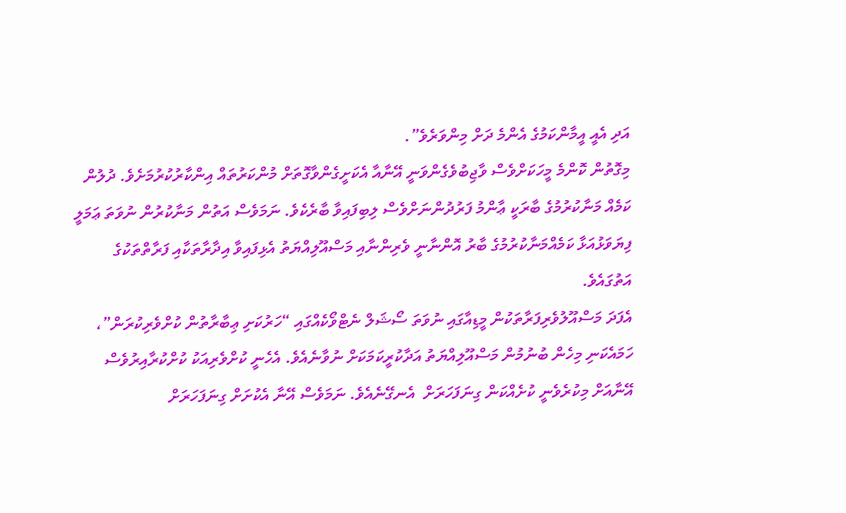އަދި އެއީ އީމާންކަމުގެ އެންމެ ދަށް މިންވަރެވެ”.
މިގޮތުން ކޮންމެ މީހަކަށްވެސް ވާޖިބުވެގެންވަނީ އޭނާއާ އެކަށީގެންވާގޮތަށް މުންކަރުތައް އިންކާރުކުރުމަށެވެ. ދުލުން ކަމެއް މަނާކުރުމުގެ ބާރަކީ ޢާންމު ފަރުދުންނަށްވެސް ލިބިފައިވާ ބާރެކެވެ. ނަމަވެސް އަތުން މަނާކުރުން ނުވަތަ ޢަމަލީ ފިޔަވަޅުއަޅާ ކަމެއްމަނާކުރުމުގެ ބާރު އޮންނާނީ ވެރިންނާއި މަސްއޫލިއްޔަތު އެޅިފައިވާ އިދާރާތަކާއި ފަރާތްތަކުގެ އަތުގައެވެ.
އެފަދަ މަސްއޫލުވެރިފަރާތަކުން މީޑިއާގައި ނުވަތަ ސޯޝަލް ނެޓްވޯކެއްގައި “ހަރުކަށި ޢިބާރާތުން ކުށްވެރިކުރަން”، ހަމައެކަނި މިހެން ބުނުމުން މަސްއޫލިއްޔަތު އަދާކުރީކަމަކަށް ނުވާނެއެވެ. އެހެނީ ކުށްވެރިއަކު ކުށްކުރާއިރުވެސް އޭނާއަށް މިކުރެވެނީ ކުށެއްކަން ގިނަފަހަރަށް  އެނގޭނެއެވެ. ނަމަވެސް އޭނާ އެކުށަށް ގިނަފަހަރަށް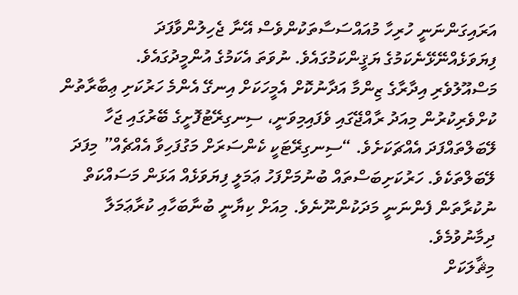އަރައިގަންނަނީ ހުރިހާ މުއައްސަސާތަކުންވެސް އޭނާ ޖެހިލުންވާފަދަ ފިޔަވަޅެއްނޭޅޭނެކަމުގެ ޔަޤީންކަމުގައެވެ. ނުވަތަ އެކަމުގެ އުންމީދުގައެވެ.
މަސްއޫލުވެރި އިދާރާގެ ޒިންމާ އަދާނުކޮށް އެމީހަކަށް އިނގޭ އެންމެ ހަރުކަށި ޢިބާރާތުން ކުށްވެރިކުރުން މިއަދު ރާއްޖޭގައި ވެފައިމިވަނީ، ސިނގިރޭޓުފޮށީގެ ބޭރުގައި ޖަހާ ލޭބަލްތައްފަދަ އެއްޗަކަށެވެ. “ސިނގިރޭޓަކީ ކެންސަރަށް މަގުފަހިވާ އެއްޗެއް” މިފަދަ ލޭބަލްތަކެވެ. ހަރުކަށިބަސްތައް ބުނުމަށްފަހު ޢަމަލީ ފިޔަވަޅެއް އަޅަން މަސައްކަތް ނުކުރާތަން ފެންނަނީ މަދަކުންނޫނެވެ. މިއަށް ކިޔާނީ ބުނާބަހާއި ކުރާޢަމަލާ ދިމާނުވުމެވެ.
މިޘާލަކަށް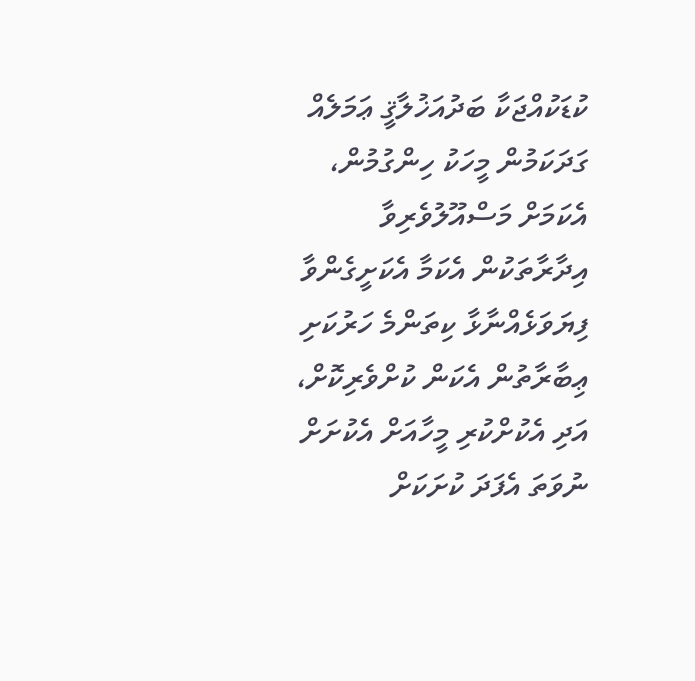ކުޑަކުއްޖަކާ ބަދުއަޚުލާޤީ ޢަމަލެއް ގަދަކަމުން މީހަކު ހިންގުމުން، އެކަމަށް މަސްއޫލުވެރިވާ އިދާރާތަކުން އެކަމާ އެކަށީގެންވާ ފިޔަވަޅެއްނާޅާ ކިތަންމެ ހަރުކަށި ޢިބާރާތުން އެކަން ކުށްވެރިކޮށް، އަދި އެކުށްކުރި މީހާއަށް އެކުށަށް ނުވަތަ އެފަދަ ކުށަކަށް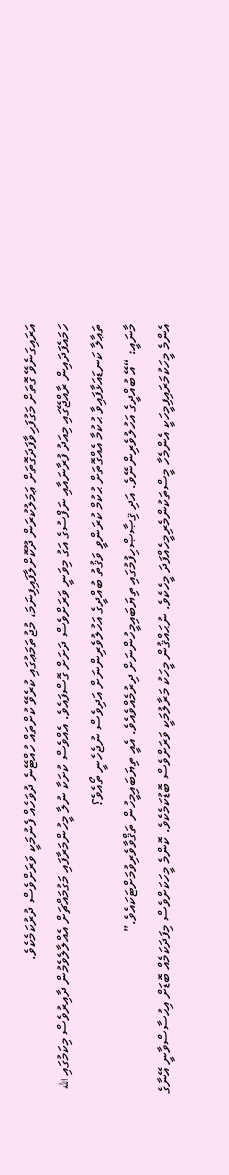އަރައިގަނެވޭ ގޮތަށް މަގުފަހިވާފަދަގޮތަށް ޢަމަލުކުރަން ދޫކޮށްލާފައިފިނަމަ، މުޖުތަމަޢުގައި ކުރެވޭ ކުށްތައް ހުއްޓޭނެ ދުވަހެއް ފެނުމަކީ ވަރަށްވެސް ދުރުކަމެކެވެ.
ހަމައެފަދައިން ރާއްޖޭގައި މިއަދު ފުރާނައާއި ނަފްސުގެ އަގު މިވަނީ ވަރަށްވެސް ދަށަށް ގޮސްފައެވެ. އެއްވެސް ކުށަކާ ނުލާ މީހުންމަރާފައި މަގުމައްޗަށް އެއްލާލެވެމުން ދާއިރުވެސް މިކަމުގައި الله ތަޢާލާ ކަނޑައަޅާފައިވާ ޙުކުމާ އެއްގޮތަށް ޙުކުމް ކުރަންވީ ވަޤުތު ބުއްދީގެ އަހުލުވެރިންނަށް އަދިވެސް ނުޖެހެނީ ތޯއެވެ؟
މާނައީ: “އޭ ބުއްދީގެ އަހުލުވެރިންނޭވެ. އަދި ޤިޞާޞްހިފުމުގައި ތިޔަބައިމީހުންނަށް ދިރުމެއްވެއެވެ. އެއީ ތިޔަބައިމީހުން ތަޤްވާވެރިވުމަށްޓަކައެވެ.”
އެންމެ މީހަކުމަރައިފިމީހަކީ އެންމެހާ މީސްތަކުންމެރިމީހެއްފަދަ މީހެކެވެ. ނުޙައްޤުން މީހަކު މަރާލުމަކީ ވަރަށްވެސް ބޮޑުކަމެކެވެ. ކޮންމެ މީހަކަށްވެސް މިފަދަކަމެއް ބޮޑަށް އިޙުސާސްވާނީ އޭނާގެ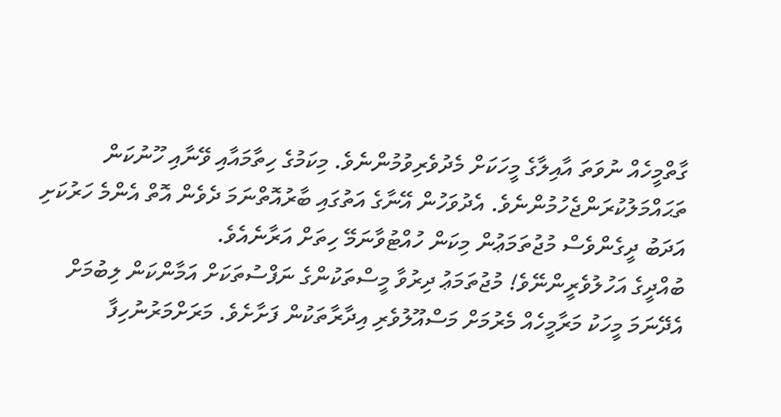ގާތްމީހެއް ނުވަތަ އާއިލާގެ މީހަކަށް މެދުވެރިވުމުންނެވެ. މިކަމުގެ ހިތާމައާއި ވޭނާއި ހޫނުކަން ތަޙައްމަލުކުރަންޖެހުމުންނެވެ. އެދުވަހުން އޭނާގެ އަތުގައި ބާރުއޮތްނަމަ ދެވެން އޮތް އެންމެ ހަރުކަށި އަދަބު ދީގެންވެސް މުޖުތަމަޢުން މިކަން ހުއްޓުވާނަމޭ ހިތަށް އަރާނެއެވެ.
ބުއްދީގެ އަހުލުވެރީންނޭވެ! މުޖުތަމަޢު ދިރުވާ މީސްތަކުންގެ ނަފްސުތަކަށް އަމާންކަން ލިބުމަށް އެދޭނަމަ މީހަކު މަރާމީހެއް މެރުމަށް މަސްއޫލުވެރި އިދާރާތަކުން ފަށާށެވެ. މަރަށްމަރުނުހިފާ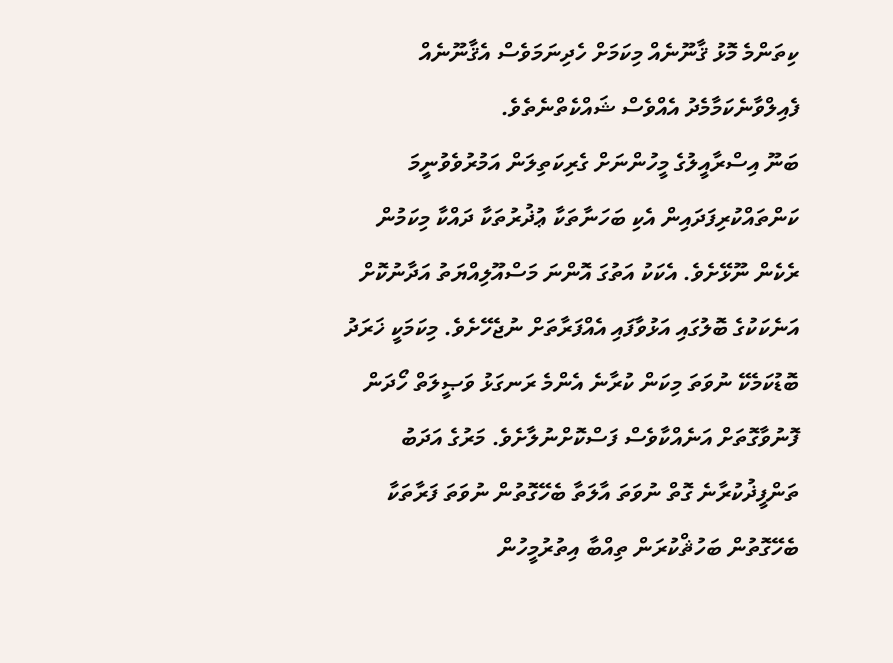ކިތަންމެ މޮޅު ޤާނޫނެއް މިކަމަށް ހެދިނަމަވެސް އެޤާނޫނެއް ފެއިލްވާނެކަމާމެދު އެއްވެސް ޝައްކެތްނެތެވެ.
ބަނޫ އިސްރާއީލުގެ މީހުންނަށް ގެރިކަތިލަން އަމުރުވެވުނީމަ ކަންތައްކުރިފަދައިން އެކި ބަހަނާތަކާ ޢުޛުރުތަކާ ދައްކާ މިކަމުން ރެކެން ނޫޅޭށެވެ. އެކަކު އަތުގަ އޮންނަ މަސްއޫލިއްޔަތު އަދާނުކޮށް އަނެކަކުގެ ބޮލުގައި އަޅުވާފައި އެއްފަރާތަށް ނުޖެހޭށެވެ. މިކަމަކީ ޚަރަދު ބޮޑުކަމެކޭ ނުވަތަ މިކަން ކުރާނެ އެންމެ ރަނގަޅު ވަޞީލަތް ހޯދަން ފޮނުވާގޮތަށް އަނެއްކާވެސް ފަސްކޮށްނުލާށެވެ. މަރުގެ އަދަބު ތަންފީޛުކުރާނެ ގޮތް ނުވަތަ އާލަތާ ބެހޭގޮތުން ނުވަތަ ފަރާތަކާ ބެހޭގޮތުން ބަހުޘްކުރަން ތިއްބާ އިތުރުމީހުން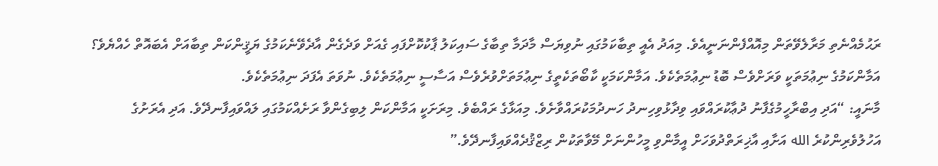ރަޙުމެއްނެތި މަރާލެވޭތަން މިއޮއްފެންނަނީއެވެ. މިއަދު އެއީ ތިބާކަމުގައި ނުވިޔަސް މާދަމާ ތިބާގެ ސައިކަލު ޕާކުކޮށްފައި ގެއަށް ވަދެގެން އާދެވޭނެކަމުގެ ޔަޤީންކަން ތިބާއަށް އެބައޮތް ހެއްޔެވެ؟
އަމާންކަމުގެ ނިޢުމަތަކީ ވަރަށްވެސް ބޮޑު ނިޢުމަތެކެވެ. އަމާންކަމަކީ ކާބޯތަކެތީގެ ނިޢުމަތަށްވުރެވެސް އަސާސީ ނިޢުމަތެކެވެ. ނުވަތަ އެފަދަ ނިޢުމަތެކެވެ.
މާނައީ: “އަދި އިބްރާހީމުގެފާނު ދުޢާކުރައްވައި ވިދާޅުވިހިނދު ހަނދުމަކުރައްވާށެވެ. މިއަޅާގެ ރައްބެވެ. މިރަށަކީ އަމާންކަން ލިބިގެންވާ ރަށެއްކަމުގައި ލައްވައިފާނދޭވެ. އަދި އެރަށުގެ އަހުލުވެރިންކުރެ الله އަށާއި އާޚިރަތްދުވަހަށް އީމާންވި މީހުންނަށް މޭވާތަކުން ރިޒްޤުދެއްވައިފާނދޭވެ.”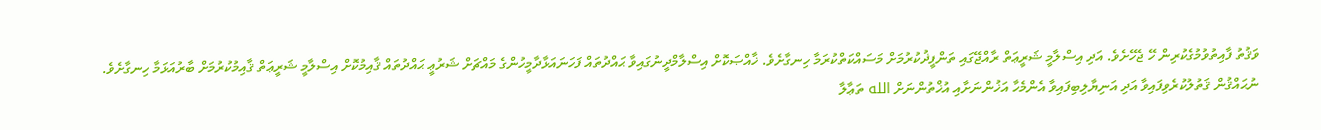ވަޤުތު ފާއިތުވުމުގެކުރިން ހޭ ޖެހޭށެވެ. އަދި އިސްލާމީ ޝަރީޢަތް ރާއްޖޭގައި ތަންފީޛުކުރުމަށް މަސައްކަތްކުރަމާ ހިނގާށެވެ. ޚާއްޞަކޮށް އިސްލާމްދީނުގައިވާ ޙައްދުތައް ފަހަނައަޅާދާމީހުންގެ މައްޗަށް ޝަރުޢީ ޙައްދުތައް ޤާއިމުކޮށް އިސްލާމީ ޝަރީޢަތް ޤާއިމުކުރުމަށް ބާރުއަޅަމާ ހިނގާށެވެ.
ނުޙައްޤުން ޤަތުލުކުރެވިފައިވާ އަދި އަނިޔާލިބިފައިވާ އެންމެހާ އަޚުންނަށާއި އުޚްތުންނަށް الله ތަޢާލާ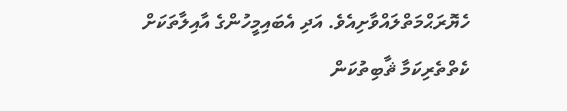ހެޔޮރަޙްމަތްލައްވާށިއެވެ. އަދި އެބައިމީހުންގެ އާއިލާތަކަށް ކެތްތެރިކަމާ ޘާބިތުކަން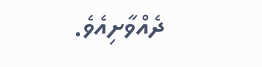ދެއްވާށިއެވެ.